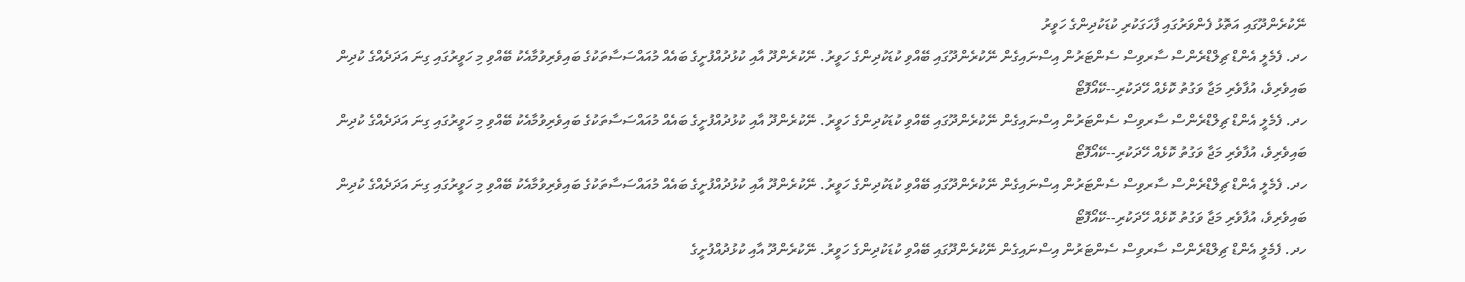ނޭކުރެންދޫގައި އަތޮޅު ފެންވަރުގައި ފާހަގަކުރި ކުޑަކުދިންގެ ހަވީރު
ހދ. ފެމެލީ އެންޑް ޗިލްޑްރެންސް ސާރވިސް ސެންޓަރުން އިސްނައިގެން ނޭކުރެންދޫގައި ބޭއްވި ކުޑަކުދިންގެ ހަވީރު. ނޭކުރެންދޫ އާއި ކުޅުދުއްފުށީގެ ބައެއް މުއައްސަސާތަކުގެ ބައިވެރިވުމާއެކު ބޭއްވި މި ހަވީރުގައި ގިނަ އަދަދެއްގެ ކުދިން ބައިވެރިވެ، އުފާވެރި މަޖާ ވަގުތު ކޮޅެއް ހޭދަކުރި--ކޭއޯފޮޓޯ
ހދ. ފެމެލީ އެންޑް ޗިލްޑްރެންސް ސާރވިސް ސެންޓަރުން އިސްނައިގެން ނޭކުރެންދޫގައި ބޭއްވި ކުޑަކުދިންގެ ހަވީރު. ނޭކުރެންދޫ އާއި ކުޅުދުއްފުށީގެ ބައެއް މުއައްސަސާތަކުގެ ބައިވެރިވުމާއެކު ބޭއްވި މި ހަވީރުގައި ގިނަ އަދަދެއްގެ ކުދިން ބައިވެރިވެ، އުފާވެރި މަޖާ ވަގުތު ކޮޅެއް ހޭދަކުރި--ކޭއޯފޮޓޯ
ހދ. ފެމެލީ އެންޑް ޗިލްޑްރެންސް ސާރވިސް ސެންޓަރުން އިސްނައިގެން ނޭކުރެންދޫގައި ބޭއްވި ކުޑަކުދިންގެ ހަވީރު. ނޭކުރެންދޫ އާއި ކުޅުދުއްފުށީގެ ބައެއް މުއައްސަސާތަކުގެ ބައިވެރިވުމާއެކު ބޭއްވި މި ހަވީރުގައި ގިނަ އަދަދެއްގެ ކުދިން ބައިވެރިވެ، އުފާވެރި މަޖާ ވަގުތު ކޮޅެއް ހޭދަކުރި--ކޭއޯފޮޓޯ
ހދ. ފެމެލީ އެންޑް ޗިލްޑްރެންސް ސާރވިސް ސެންޓަރުން އިސްނައިގެން ނޭކުރެންދޫގައި ބޭއްވި ކުޑަކުދިންގެ ހަވީރު. ނޭކުރެންދޫ އާއި ކުޅުދުއްފުށީގެ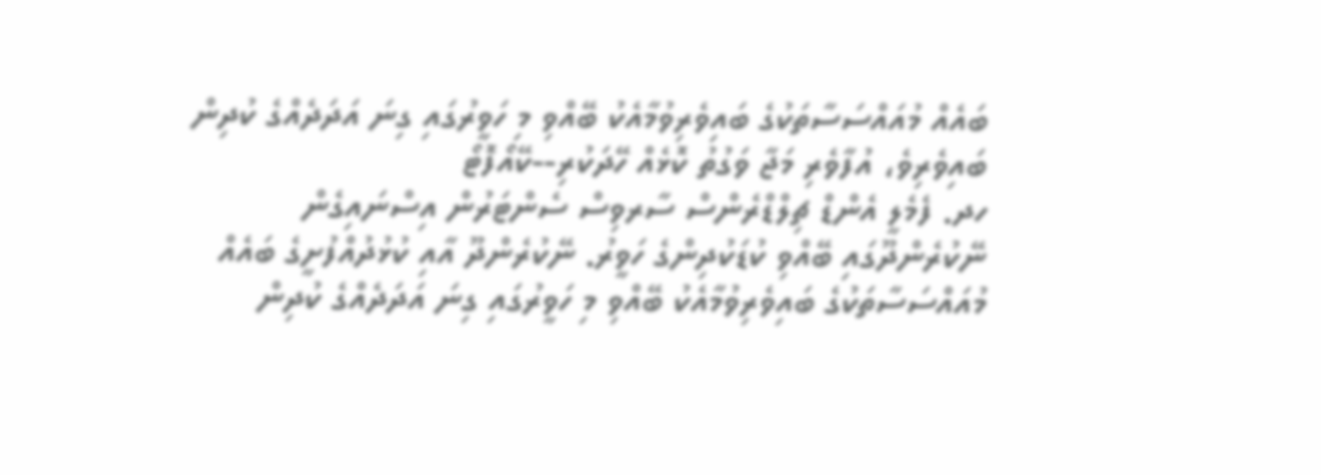ބައެއް މުއައްސަސާތަކުގެ ބައިވެރިވުމާއެކު ބޭއްވި މި ހަވީރުގައި ގިނަ އަދަދެއްގެ ކުދިން ބައިވެރިވެ، އުފާވެރި މަޖާ ވަގުތު ކޮޅެއް ހޭދަކުރި--ކޭއޯފޮޓޯ
ހދ. ފެމެލީ އެންޑް ޗިލްޑްރެންސް ސާރވިސް ސެންޓަރުން އިސްނައިގެން ނޭކުރެންދޫގައި ބޭއްވި ކުޑަކުދިންގެ ހަވީރު. ނޭކުރެންދޫ އާއި ކުޅުދުއްފުށީގެ ބައެއް މުއައްސަސާތަކުގެ ބައިވެރިވުމާއެކު ބޭއްވި މި ހަވީރުގައި ގިނަ އަދަދެއްގެ ކުދިން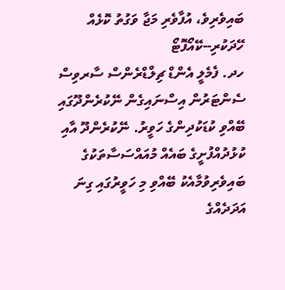ބައިވެރިވެ، އުފާވެރި މަޖާ ވަގުތު ކޮޅެއް ހޭދަކުރި--ކޭއޯފޮޓޯ
ހދ. ފެމެލީ އެންޑް ޗިލްޑްރެންސް ސާރވިސް ސެންޓަރުން އިސްނައިގެން ނޭކުރެންދޫގައި ބޭއްވި ކުޑަކުދިންގެ ހަވީރު. ނޭކުރެންދޫ އާއި ކުޅުދުއްފުށީގެ ބައެއް މުއައްސަސާތަކުގެ ބައިވެރިވުމާއެކު ބޭއްވި މި ހަވީރުގައި ގިނަ އަދަދެއްގެ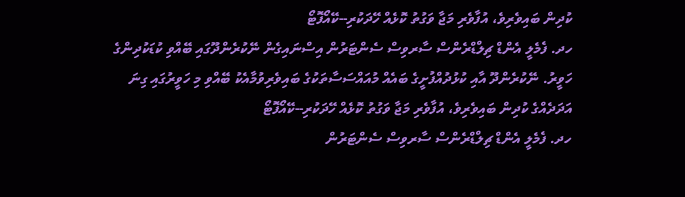ކުދިން ބައިވެރިވެ، އުފާވެރި މަޖާ ވަގުތު ކޮޅެއް ހޭދަކުރި--ކޭއޯފޮޓޯ
ހދ. ފެމެލީ އެންޑް ޗިލްޑްރެންސް ސާރވިސް ސެންޓަރުން އިސްނައިގެން ނޭކުރެންދޫގައި ބޭއްވި ކުޑަކުދިންގެ ހަވީރު. ނޭކުރެންދޫ އާއި ކުޅުދުއްފުށީގެ ބައެއް މުއައްސަސާތަކުގެ ބައިވެރިވުމާއެކު ބޭއްވި މި ހަވީރުގައި ގިނަ އަދަދެއްގެ ކުދިން ބައިވެރިވެ، އުފާވެރި މަޖާ ވަގުތު ކޮޅެއް ހޭދަކުރި--ކޭއޯފޮޓޯ
ހދ. ފެމެލީ އެންޑް ޗިލްޑްރެންސް ސާރވިސް ސެންޓަރުން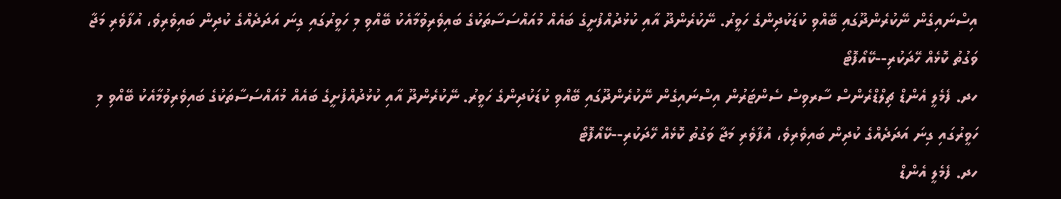އިސްނައިގެން ނޭކުރެންދޫގައި ބޭއްވި ކުޑަކުދިންގެ ހަވީރު. ނޭކުރެންދޫ އާއި ކުޅުދުއްފުށީގެ ބައެއް މުއައްސަސާތަކުގެ ބައިވެރިވުމާއެކު ބޭއްވި މި ހަވީރުގައި ގިނަ އަދަދެއްގެ ކުދިން ބައިވެރިވެ، އުފާވެރި މަޖާ ވަގުތު ކޮޅެއް ހޭދަކުރި--ކޭއޯފޮޓޯ
ހދ. ފެމެލީ އެންޑް ޗިލްޑްރެންސް ސާރވިސް ސެންޓަރުން އިސްނައިގެން ނޭކުރެންދޫގައި ބޭއްވި ކުޑަކުދިންގެ ހަވީރު. ނޭކުރެންދޫ އާއި ކުޅުދުއްފުށީގެ ބައެއް މުއައްސަސާތަކުގެ ބައިވެރިވުމާއެކު ބޭއްވި މި ހަވީރުގައި ގިނަ އަދަދެއްގެ ކުދިން ބައިވެރިވެ، އުފާވެރި މަޖާ ވަގުތު ކޮޅެއް ހޭދަކުރި--ކޭއޯފޮޓޯ
ހދ. ފެމެލީ އެންޑް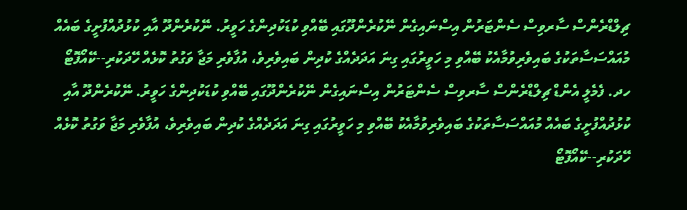ޗިލްޑްރެންސް ސާރވިސް ސެންޓަރުން އިސްނައިގެން ނޭކުރެންދޫގައި ބޭއްވި ކުޑަކުދިންގެ ހަވީރު. ނޭކުރެންދޫ އާއި ކުޅުދުއްފުށީގެ ބައެއް މުއައްސަސާތަކުގެ ބައިވެރިވުމާއެކު ބޭއްވި މި ހަވީރުގައި ގިނަ އަދަދެއްގެ ކުދިން ބައިވެރިވެ، އުފާވެރި މަޖާ ވަގުތު ކޮޅެއް ހޭދަކުރި--ކޭއޯފޮޓޯ
ހދ. ފެމެލީ އެންޑް ޗިލްޑްރެންސް ސާރވިސް ސެންޓަރުން އިސްނައިގެން ނޭކުރެންދޫގައި ބޭއްވި ކުޑަކުދިންގެ ހަވީރު. ނޭކުރެންދޫ އާއި ކުޅުދުއްފުށީގެ ބައެއް މުއައްސަސާތަކުގެ ބައިވެރިވުމާއެކު ބޭއްވި މި ހަވީރުގައި ގިނަ އަދަދެއްގެ ކުދިން ބައިވެރިވެ، އުފާވެރި މަޖާ ވަގުތު ކޮޅެއް ހޭދަކުރި--ކޭއޯފޮޓޯ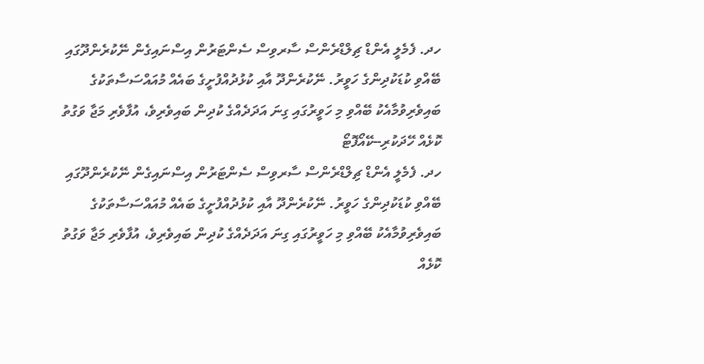ހދ. ފެމެލީ އެންޑް ޗިލްޑްރެންސް ސާރވިސް ސެންޓަރުން އިސްނައިގެން ނޭކުރެންދޫގައި ބޭއްވި ކުޑަކުދިންގެ ހަވީރު. ނޭކުރެންދޫ އާއި ކުޅުދުއްފުށީގެ ބައެއް މުއައްސަސާތަކުގެ ބައިވެރިވުމާއެކު ބޭއްވި މި ހަވީރުގައި ގިނަ އަދަދެއްގެ ކުދިން ބައިވެރިވެ، އުފާވެރި މަޖާ ވަގުތު ކޮޅެއް ހޭދަކުރި--ކޭއޯފޮޓޯ
ހދ. ފެމެލީ އެންޑް ޗިލްޑްރެންސް ސާރވިސް ސެންޓަރުން އިސްނައިގެން ނޭކުރެންދޫގައި ބޭއްވި ކުޑަކުދިންގެ ހަވީރު. ނޭކުރެންދޫ އާއި ކުޅުދުއްފުށީގެ ބައެއް މުއައްސަސާތަކުގެ ބައިވެރިވުމާއެކު ބޭއްވި މި ހަވީރުގައި ގިނަ އަދަދެއްގެ ކުދިން ބައިވެރިވެ، އުފާވެރި މަޖާ ވަގުތު ކޮޅެއް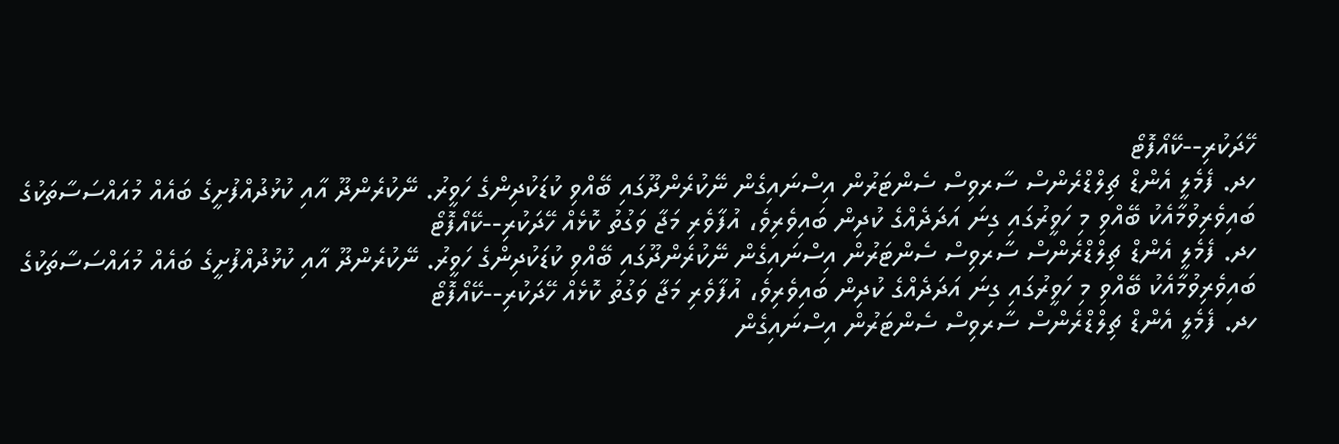ހޭދަކުރި--ކޭއޯފޮޓޯ
ހދ. ފެމެލީ އެންޑް ޗިލްޑްރެންސް ސާރވިސް ސެންޓަރުން އިސްނައިގެން ނޭކުރެންދޫގައި ބޭއްވި ކުޑަކުދިންގެ ހަވީރު. ނޭކުރެންދޫ އާއި ކުޅުދުއްފުށީގެ ބައެއް މުއައްސަސާތަކުގެ ބައިވެރިވުމާއެކު ބޭއްވި މި ހަވީރުގައި ގިނަ އަދަދެއްގެ ކުދިން ބައިވެރިވެ، އުފާވެރި މަޖާ ވަގުތު ކޮޅެއް ހޭދަކުރި--ކޭއޯފޮޓޯ
ހދ. ފެމެލީ އެންޑް ޗިލްޑްރެންސް ސާރވިސް ސެންޓަރުން އިސްނައިގެން ނޭކުރެންދޫގައި ބޭއްވި ކުޑަކުދިންގެ ހަވީރު. ނޭކުރެންދޫ އާއި ކުޅުދުއްފުށީގެ ބައެއް މުއައްސަސާތަކުގެ ބައިވެރިވުމާއެކު ބޭއްވި މި ހަވީރުގައި ގިނަ އަދަދެއްގެ ކުދިން ބައިވެރިވެ، އުފާވެރި މަޖާ ވަގުތު ކޮޅެއް ހޭދަކުރި--ކޭއޯފޮޓޯ
ހދ. ފެމެލީ އެންޑް ޗިލްޑްރެންސް ސާރވިސް ސެންޓަރުން އިސްނައިގެން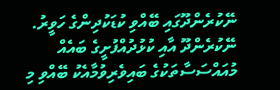ނޭކުރެންދޫގައި ބޭއްވި ކުޑަކުދިންގެ ހަވީރު. ނޭކުރެންދޫ އާއި ކުޅުދުއްފުށީގެ ބައެއް މުއައްސަސާތަކުގެ ބައިވެރިވުމާއެކު ބޭއްވި މި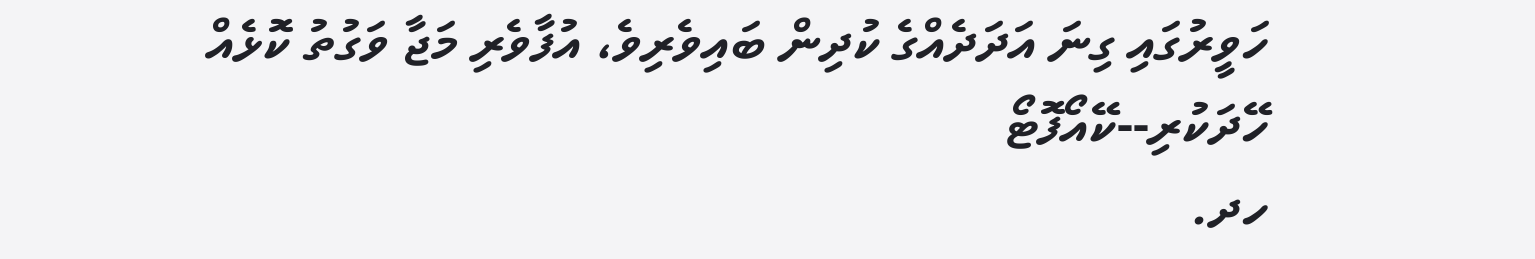ހަވީރުގައި ގިނަ އަދަދެއްގެ ކުދިން ބައިވެރިވެ، އުފާވެރި މަޖާ ވަގުތު ކޮޅެއް ހޭދަކުރި--ކޭއޯފޮޓޯ
ހދ.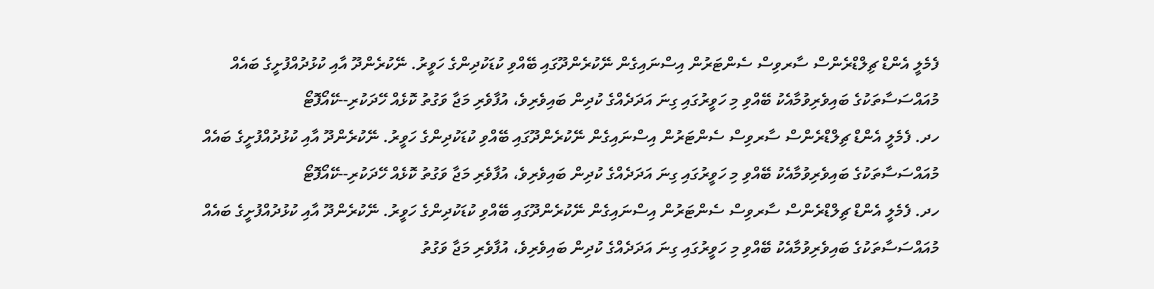ފެމެލީ އެންޑް ޗިލްޑްރެންސް ސާރވިސް ސެންޓަރުން އިސްނައިގެން ނޭކުރެންދޫގައި ބޭއްވި ކުޑަކުދިންގެ ހަވީރު. ނޭކުރެންދޫ އާއި ކުޅުދުއްފުށީގެ ބައެއް މުއައްސަސާތަކުގެ ބައިވެރިވުމާއެކު ބޭއްވި މި ހަވީރުގައި ގިނަ އަދަދެއްގެ ކުދިން ބައިވެރިވެ، އުފާވެރި މަޖާ ވަގުތު ކޮޅެއް ހޭދަކުރި--ކޭއޯފޮޓޯ
ހދ. ފެމެލީ އެންޑް ޗިލްޑްރެންސް ސާރވިސް ސެންޓަރުން އިސްނައިގެން ނޭކުރެންދޫގައި ބޭއްވި ކުޑަކުދިންގެ ހަވީރު. ނޭކުރެންދޫ އާއި ކުޅުދުއްފުށީގެ ބައެއް މުއައްސަސާތަކުގެ ބައިވެރިވުމާއެކު ބޭއްވި މި ހަވީރުގައި ގިނަ އަދަދެއްގެ ކުދިން ބައިވެރިވެ، އުފާވެރި މަޖާ ވަގުތު ކޮޅެއް ހޭދަކުރި--ކޭއޯފޮޓޯ
ހދ. ފެމެލީ އެންޑް ޗިލްޑްރެންސް ސާރވިސް ސެންޓަރުން އިސްނައިގެން ނޭކުރެންދޫގައި ބޭއްވި ކުޑަކުދިންގެ ހަވީރު. ނޭކުރެންދޫ އާއި ކުޅުދުއްފުށީގެ ބައެއް މުއައްސަސާތަކުގެ ބައިވެރިވުމާއެކު ބޭއްވި މި ހަވީރުގައި ގިނަ އަދަދެއްގެ ކުދިން ބައިވެރިވެ، އުފާވެރި މަޖާ ވަގުތު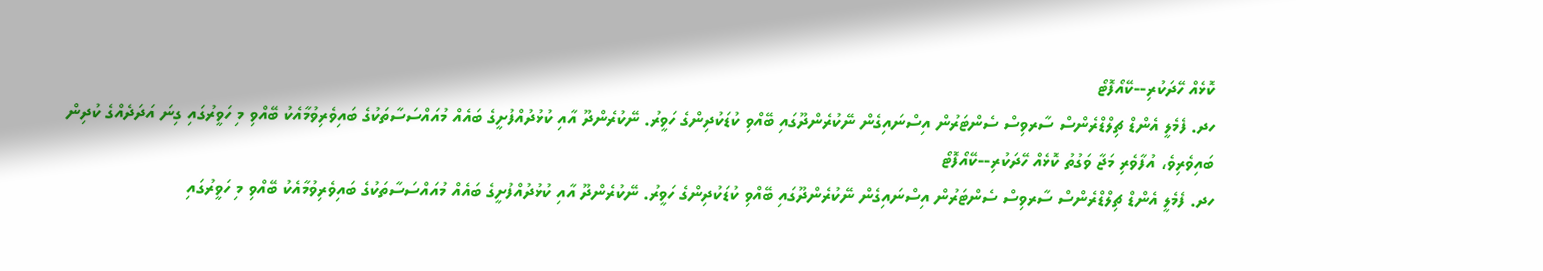ކޮޅެއް ހޭދަކުރި--ކޭއޯފޮޓޯ
ހދ. ފެމެލީ އެންޑް ޗިލްޑްރެންސް ސާރވިސް ސެންޓަރުން އިސްނައިގެން ނޭކުރެންދޫގައި ބޭއްވި ކުޑަކުދިންގެ ހަވީރު. ނޭކުރެންދޫ އާއި ކުޅުދުއްފުށީގެ ބައެއް މުއައްސަސާތަކުގެ ބައިވެރިވުމާއެކު ބޭއްވި މި ހަވީރުގައި ގިނަ އަދަދެއްގެ ކުދިން ބައިވެރިވެ، އުފާވެރި މަޖާ ވަގުތު ކޮޅެއް ހޭދަކުރި--ކޭއޯފޮޓޯ
ހދ. ފެމެލީ އެންޑް ޗިލްޑްރެންސް ސާރވިސް ސެންޓަރުން އިސްނައިގެން ނޭކުރެންދޫގައި ބޭއްވި ކުޑަކުދިންގެ ހަވީރު. ނޭކުރެންދޫ އާއި ކުޅުދުއްފުށީގެ ބައެއް މުއައްސަސާތަކުގެ ބައިވެރިވުމާއެކު ބޭއްވި މި ހަވީރުގައި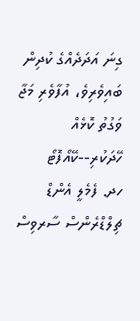ގިނަ އަދަދެއްގެ ކުދިން ބައިވެރިވެ، އުފާވެރި މަޖާ ވަގުތު ކޮޅެއް ހޭދަކުރި--ކޭއޯފޮޓޯ
ހދ. ފެމެލީ އެންޑް ޗިލްޑްރެންސް ސާރވިސް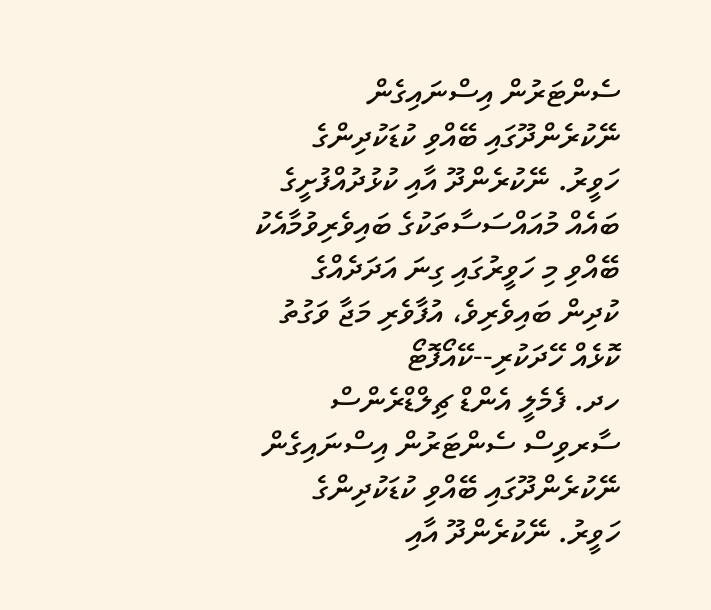ސެންޓަރުން އިސްނައިގެން ނޭކުރެންދޫގައި ބޭއްވި ކުޑަކުދިންގެ ހަވީރު. ނޭކުރެންދޫ އާއި ކުޅުދުއްފުށީގެ ބައެއް މުއައްސަސާތަކުގެ ބައިވެރިވުމާއެކު ބޭއްވި މި ހަވީރުގައި ގިނަ އަދަދެއްގެ ކުދިން ބައިވެރިވެ، އުފާވެރި މަޖާ ވަގުތު ކޮޅެއް ހޭދަކުރި--ކޭއޯފޮޓޯ
ހދ. ފެމެލީ އެންޑް ޗިލްޑްރެންސް ސާރވިސް ސެންޓަރުން އިސްނައިގެން ނޭކުރެންދޫގައި ބޭއްވި ކުޑަކުދިންގެ ހަވީރު. ނޭކުރެންދޫ އާއި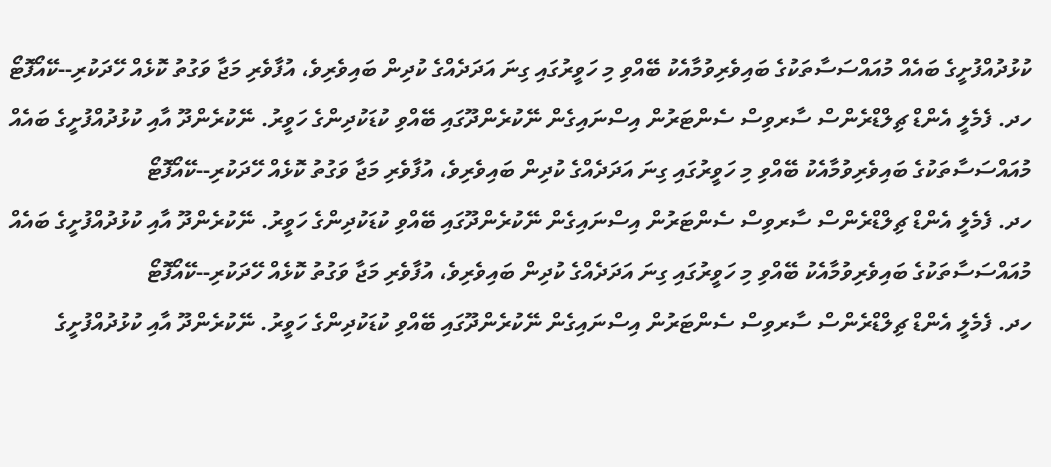ކުޅުދުއްފުށީގެ ބައެއް މުއައްސަސާތަކުގެ ބައިވެރިވުމާއެކު ބޭއްވި މި ހަވީރުގައި ގިނަ އަދަދެއްގެ ކުދިން ބައިވެރިވެ، އުފާވެރި މަޖާ ވަގުތު ކޮޅެއް ހޭދަކުރި--ކޭއޯފޮޓޯ
ހދ. ފެމެލީ އެންޑް ޗިލްޑްރެންސް ސާރވިސް ސެންޓަރުން އިސްނައިގެން ނޭކުރެންދޫގައި ބޭއްވި ކުޑަކުދިންގެ ހަވީރު. ނޭކުރެންދޫ އާއި ކުޅުދުއްފުށީގެ ބައެއް މުއައްސަސާތަކުގެ ބައިވެރިވުމާއެކު ބޭއްވި މި ހަވީރުގައި ގިނަ އަދަދެއްގެ ކުދިން ބައިވެރިވެ، އުފާވެރި މަޖާ ވަގުތު ކޮޅެއް ހޭދަކުރި--ކޭއޯފޮޓޯ
ހދ. ފެމެލީ އެންޑް ޗިލްޑްރެންސް ސާރވިސް ސެންޓަރުން އިސްނައިގެން ނޭކުރެންދޫގައި ބޭއްވި ކުޑަކުދިންގެ ހަވީރު. ނޭކުރެންދޫ އާއި ކުޅުދުއްފުށީގެ ބައެއް މުއައްސަސާތަކުގެ ބައިވެރިވުމާއެކު ބޭއްވި މި ހަވީރުގައި ގިނަ އަދަދެއްގެ ކުދިން ބައިވެރިވެ، އުފާވެރި މަޖާ ވަގުތު ކޮޅެއް ހޭދަކުރި--ކޭއޯފޮޓޯ
ހދ. ފެމެލީ އެންޑް ޗިލްޑްރެންސް ސާރވިސް ސެންޓަރުން އިސްނައިގެން ނޭކުރެންދޫގައި ބޭއްވި ކުޑަކުދިންގެ ހަވީރު. ނޭކުރެންދޫ އާއި ކުޅުދުއްފުށީގެ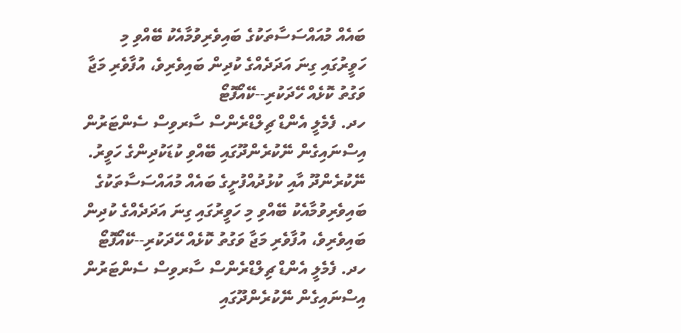ބައެއް މުއައްސަސާތަކުގެ ބައިވެރިވުމާއެކު ބޭއްވި މި ހަވީރުގައި ގިނަ އަދަދެއްގެ ކުދިން ބައިވެރިވެ، އުފާވެރި މަޖާ ވަގުތު ކޮޅެއް ހޭދަކުރި--ކޭއޯފޮޓޯ
ހދ. ފެމެލީ އެންޑް ޗިލްޑްރެންސް ސާރވިސް ސެންޓަރުން އިސްނައިގެން ނޭކުރެންދޫގައި ބޭއްވި ކުޑަކުދިންގެ ހަވީރު. ނޭކުރެންދޫ އާއި ކުޅުދުއްފުށީގެ ބައެއް މުއައްސަސާތަކުގެ ބައިވެރިވުމާއެކު ބޭއްވި މި ހަވީރުގައި ގިނަ އަދަދެއްގެ ކުދިން ބައިވެރިވެ، އުފާވެރި މަޖާ ވަގުތު ކޮޅެއް ހޭދަކުރި--ކޭއޯފޮޓޯ
ހދ. ފެމެލީ އެންޑް ޗިލްޑްރެންސް ސާރވިސް ސެންޓަރުން އިސްނައިގެން ނޭކުރެންދޫގައި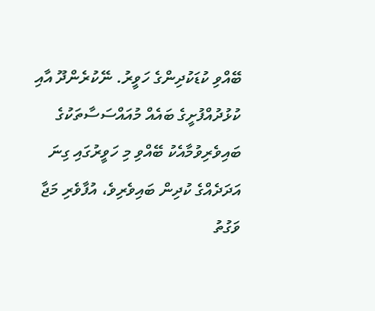ބޭއްވި ކުޑަކުދިންގެ ހަވީރު. ނޭކުރެންދޫ އާއި ކުޅުދުއްފުށީގެ ބައެއް މުއައްސަސާތަކުގެ ބައިވެރިވުމާއެކު ބޭއްވި މި ހަވީރުގައި ގިނަ އަދަދެއްގެ ކުދިން ބައިވެރިވެ، އުފާވެރި މަޖާ ވަގުތު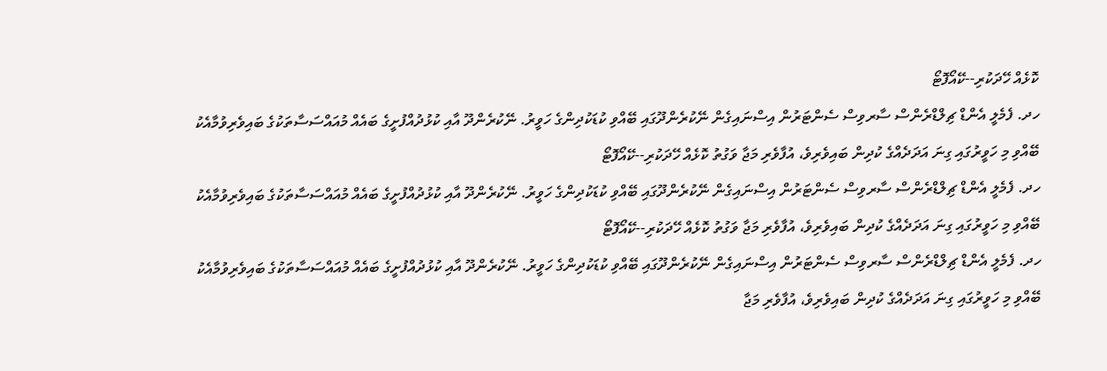ކޮޅެއް ހޭދަކުރި--ކޭއޯފޮޓޯ
ހދ. ފެމެލީ އެންޑް ޗިލްޑްރެންސް ސާރވިސް ސެންޓަރުން އިސްނައިގެން ނޭކުރެންދޫގައި ބޭއްވި ކުޑަކުދިންގެ ހަވީރު. ނޭކުރެންދޫ އާއި ކުޅުދުއްފުށީގެ ބައެއް މުއައްސަސާތަކުގެ ބައިވެރިވުމާއެކު ބޭއްވި މި ހަވީރުގައި ގިނަ އަދަދެއްގެ ކުދިން ބައިވެރިވެ، އުފާވެރި މަޖާ ވަގުތު ކޮޅެއް ހޭދަކުރި--ކޭއޯފޮޓޯ
ހދ. ފެމެލީ އެންޑް ޗިލްޑްރެންސް ސާރވިސް ސެންޓަރުން އިސްނައިގެން ނޭކުރެންދޫގައި ބޭއްވި ކުޑަކުދިންގެ ހަވީރު. ނޭކުރެންދޫ އާއި ކުޅުދުއްފުށީގެ ބައެއް މުއައްސަސާތަކުގެ ބައިވެރިވުމާއެކު ބޭއްވި މި ހަވީރުގައި ގިނަ އަދަދެއްގެ ކުދިން ބައިވެރިވެ، އުފާވެރި މަޖާ ވަގުތު ކޮޅެއް ހޭދަކުރި--ކޭއޯފޮޓޯ
ހދ. ފެމެލީ އެންޑް ޗިލްޑްރެންސް ސާރވިސް ސެންޓަރުން އިސްނައިގެން ނޭކުރެންދޫގައި ބޭއްވި ކުޑަކުދިންގެ ހަވީރު. ނޭކުރެންދޫ އާއި ކުޅުދުއްފުށީގެ ބައެއް މުއައްސަސާތަކުގެ ބައިވެރިވުމާއެކު ބޭއްވި މި ހަވީރުގައި ގިނަ އަދަދެއްގެ ކުދިން ބައިވެރިވެ، އުފާވެރި މަޖާ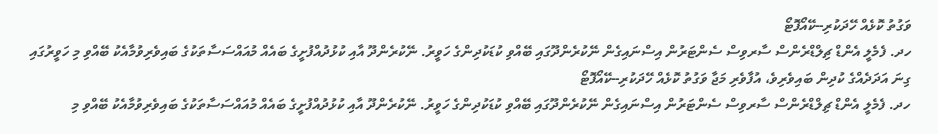ވަގުތު ކޮޅެއް ހޭދަކުރި--ކޭއޯފޮޓޯ
ހދ. ފެމެލީ އެންޑް ޗިލްޑްރެންސް ސާރވިސް ސެންޓަރުން އިސްނައިގެން ނޭކުރެންދޫގައި ބޭއްވި ކުޑަކުދިންގެ ހަވީރު. ނޭކުރެންދޫ އާއި ކުޅުދުއްފުށީގެ ބައެއް މުއައްސަސާތަކުގެ ބައިވެރިވުމާއެކު ބޭއްވި މި ހަވީރުގައި ގިނަ އަދަދެއްގެ ކުދިން ބައިވެރިވެ، އުފާވެރި މަޖާ ވަގުތު ކޮޅެއް ހޭދަކުރި--ކޭއޯފޮޓޯ
ހދ. ފެމެލީ އެންޑް ޗިލްޑްރެންސް ސާރވިސް ސެންޓަރުން އިސްނައިގެން ނޭކުރެންދޫގައި ބޭއްވި ކުޑަކުދިންގެ ހަވީރު. ނޭކުރެންދޫ އާއި ކުޅުދުއްފުށީގެ ބައެއް މުއައްސަސާތަކުގެ ބައިވެރިވުމާއެކު ބޭއްވި މި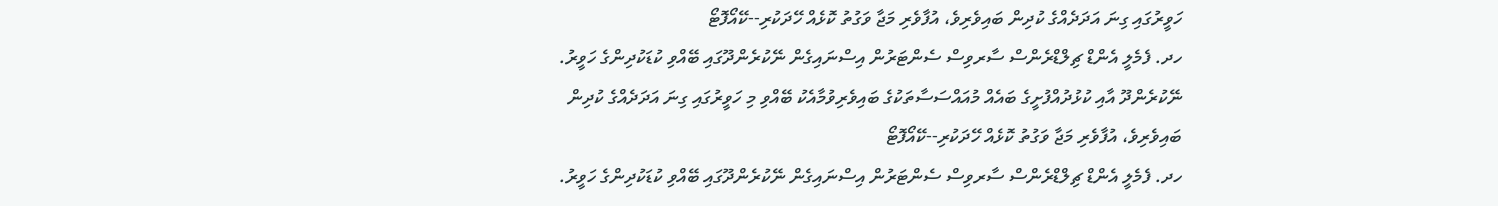ހަވީރުގައި ގިނަ އަދަދެއްގެ ކުދިން ބައިވެރިވެ، އުފާވެރި މަޖާ ވަގުތު ކޮޅެއް ހޭދަކުރި--ކޭއޯފޮޓޯ
ހދ. ފެމެލީ އެންޑް ޗިލްޑްރެންސް ސާރވިސް ސެންޓަރުން އިސްނައިގެން ނޭކުރެންދޫގައި ބޭއްވި ކުޑަކުދިންގެ ހަވީރު. ނޭކުރެންދޫ އާއި ކުޅުދުއްފުށީގެ ބައެއް މުއައްސަސާތަކުގެ ބައިވެރިވުމާއެކު ބޭއްވި މި ހަވީރުގައި ގިނަ އަދަދެއްގެ ކުދިން ބައިވެރިވެ، އުފާވެރި މަޖާ ވަގުތު ކޮޅެއް ހޭދަކުރި--ކޭއޯފޮޓޯ
ހދ. ފެމެލީ އެންޑް ޗިލްޑްރެންސް ސާރވިސް ސެންޓަރުން އިސްނައިގެން ނޭކުރެންދޫގައި ބޭއްވި ކުޑަކުދިންގެ ހަވީރު.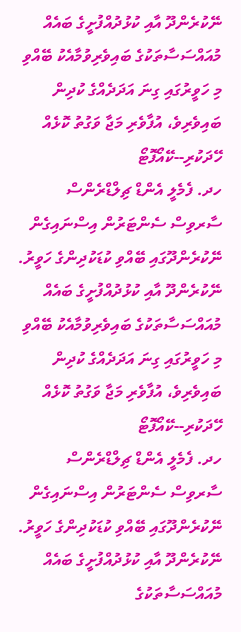ނޭކުރެންދޫ އާއި ކުޅުދުއްފުށީގެ ބައެއް މުއައްސަސާތަކުގެ ބައިވެރިވުމާއެކު ބޭއްވި މި ހަވީރުގައި ގިނަ އަދަދެއްގެ ކުދިން ބައިވެރިވެ، އުފާވެރި މަޖާ ވަގުތު ކޮޅެއް ހޭދަކުރި--ކޭއޯފޮޓޯ
ހދ. ފެމެލީ އެންޑް ޗިލްޑްރެންސް ސާރވިސް ސެންޓަރުން އިސްނައިގެން ނޭކުރެންދޫގައި ބޭއްވި ކުޑަކުދިންގެ ހަވީރު. ނޭކުރެންދޫ އާއި ކުޅުދުއްފުށީގެ ބައެއް މުއައްސަސާތަކުގެ ބައިވެރިވުމާއެކު ބޭއްވި މި ހަވީރުގައި ގިނަ އަދަދެއްގެ ކުދިން ބައިވެރިވެ، އުފާވެރި މަޖާ ވަގުތު ކޮޅެއް ހޭދަކުރި--ކޭއޯފޮޓޯ
ހދ. ފެމެލީ އެންޑް ޗިލްޑްރެންސް ސާރވިސް ސެންޓަރުން އިސްނައިގެން ނޭކުރެންދޫގައި ބޭއްވި ކުޑަކުދިންގެ ހަވީރު. ނޭކުރެންދޫ އާއި ކުޅުދުއްފުށީގެ ބައެއް މުއައްސަސާތަކުގެ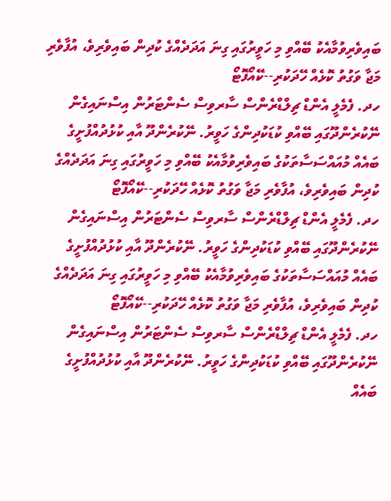ބައިވެރިވުމާއެކު ބޭއްވި މި ހަވީރުގައި ގިނަ އަދަދެއްގެ ކުދިން ބައިވެރިވެ، އުފާވެރި މަޖާ ވަގުތު ކޮޅެއް ހޭދަކުރި--ކޭއޯފޮޓޯ
ހދ. ފެމެލީ އެންޑް ޗިލްޑްރެންސް ސާރވިސް ސެންޓަރުން އިސްނައިގެން ނޭކުރެންދޫގައި ބޭއްވި ކުޑަކުދިންގެ ހަވީރު. ނޭކުރެންދޫ އާއި ކުޅުދުއްފުށީގެ ބައެއް މުއައްސަސާތަކުގެ ބައިވެރިވުމާއެކު ބޭއްވި މި ހަވީރުގައި ގިނަ އަދަދެއްގެ ކުދިން ބައިވެރިވެ، އުފާވެރި މަޖާ ވަގުތު ކޮޅެއް ހޭދަކުރި--ކޭއޯފޮޓޯ
ހދ. ފެމެލީ އެންޑް ޗިލްޑްރެންސް ސާރވިސް ސެންޓަރުން އިސްނައިގެން ނޭކުރެންދޫގައި ބޭއްވި ކުޑަކުދިންގެ ހަވީރު. ނޭކުރެންދޫ އާއި ކުޅުދުއްފުށީގެ ބައެއް މުއައްސަސާތަކުގެ ބައިވެރިވުމާއެކު ބޭއްވި މި ހަވީރުގައި ގިނަ އަދަދެއްގެ ކުދިން ބައިވެރިވެ، އުފާވެރި މަޖާ ވަގުތު ކޮޅެއް ހޭދަކުރި--ކޭއޯފޮޓޯ
ހދ. ފެމެލީ އެންޑް ޗިލްޑްރެންސް ސާރވިސް ސެންޓަރުން އިސްނައިގެން ނޭކުރެންދޫގައި ބޭއްވި ކުޑަކުދިންގެ ހަވީރު. ނޭކުރެންދޫ އާއި ކުޅުދުއްފުށީގެ ބައެއް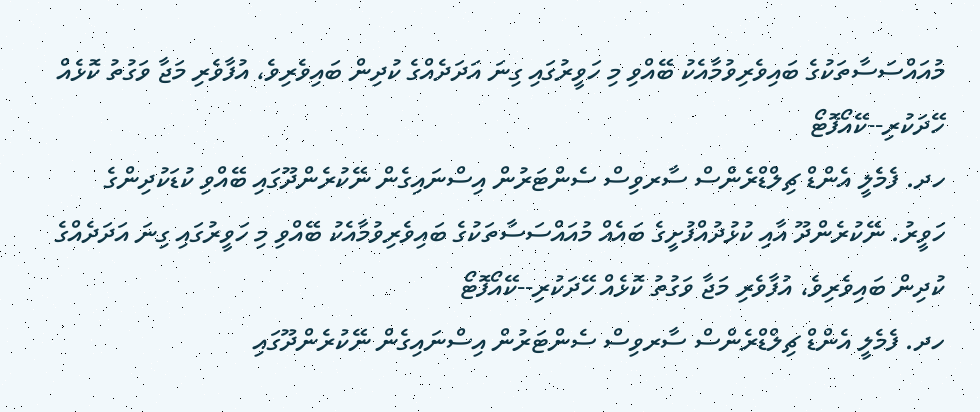މުއައްސަސާތަކުގެ ބައިވެރިވުމާއެކު ބޭއްވި މި ހަވީރުގައި ގިނަ އަދަދެއްގެ ކުދިން ބައިވެރިވެ، އުފާވެރި މަޖާ ވަގުތު ކޮޅެއް ހޭދަކުރި--ކޭއޯފޮޓޯ
ހދ. ފެމެލީ އެންޑް ޗިލްޑްރެންސް ސާރވިސް ސެންޓަރުން އިސްނައިގެން ނޭކުރެންދޫގައި ބޭއްވި ކުޑަކުދިންގެ ހަވީރު. ނޭކުރެންދޫ އާއި ކުޅުދުއްފުށީގެ ބައެއް މުއައްސަސާތަކުގެ ބައިވެރިވުމާއެކު ބޭއްވި މި ހަވީރުގައި ގިނަ އަދަދެއްގެ ކުދިން ބައިވެރިވެ، އުފާވެރި މަޖާ ވަގުތު ކޮޅެއް ހޭދަކުރި--ކޭއޯފޮޓޯ
ހދ. ފެމެލީ އެންޑް ޗިލްޑްރެންސް ސާރވިސް ސެންޓަރުން އިސްނައިގެން ނޭކުރެންދޫގައި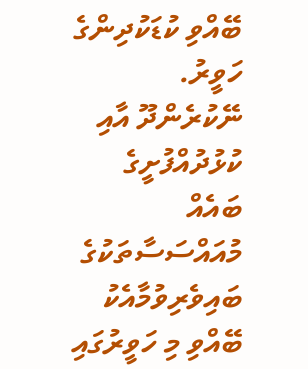ބޭއްވި ކުޑަކުދިންގެ ހަވީރު. ނޭކުރެންދޫ އާއި ކުޅުދުއްފުށީގެ ބައެއް މުއައްސަސާތަކުގެ ބައިވެރިވުމާއެކު ބޭއްވި މި ހަވީރުގައި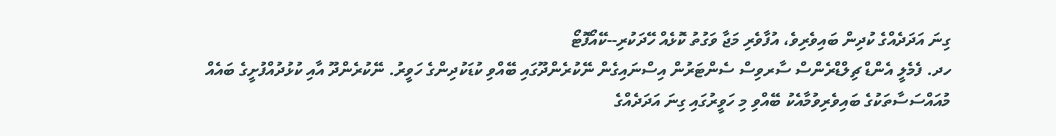ގިނަ އަދަދެއްގެ ކުދިން ބައިވެރިވެ، އުފާވެރި މަޖާ ވަގުތު ކޮޅެއް ހޭދަކުރި--ކޭއޯފޮޓޯ
ހދ. ފެމެލީ އެންޑް ޗިލްޑްރެންސް ސާރވިސް ސެންޓަރުން އިސްނައިގެން ނޭކުރެންދޫގައި ބޭއްވި ކުޑަކުދިންގެ ހަވީރު. ނޭކުރެންދޫ އާއި ކުޅުދުއްފުށީގެ ބައެއް މުއައްސަސާތަކުގެ ބައިވެރިވުމާއެކު ބޭއްވި މި ހަވީރުގައި ގިނަ އަދަދެއްގެ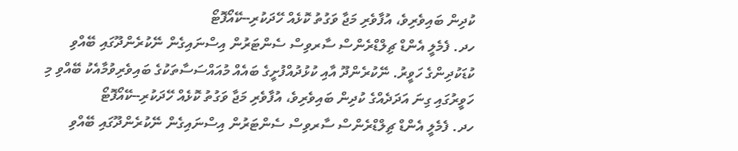ކުދިން ބައިވެރިވެ، އުފާވެރި މަޖާ ވަގުތު ކޮޅެއް ހޭދަކުރި--ކޭއޯފޮޓޯ
ހދ. ފެމެލީ އެންޑް ޗިލްޑްރެންސް ސާރވިސް ސެންޓަރުން އިސްނައިގެން ނޭކުރެންދޫގައި ބޭއްވި ކުޑަކުދިންގެ ހަވީރު. ނޭކުރެންދޫ އާއި ކުޅުދުއްފުށީގެ ބައެއް މުއައްސަސާތަކުގެ ބައިވެރިވުމާއެކު ބޭއްވި މި ހަވީރުގައި ގިނަ އަދަދެއްގެ ކުދިން ބައިވެރިވެ، އުފާވެރި މަޖާ ވަގުތު ކޮޅެއް ހޭދަކުރި--ކޭއޯފޮޓޯ
ހދ. ފެމެލީ އެންޑް ޗިލްޑްރެންސް ސާރވިސް ސެންޓަރުން އިސްނައިގެން ނޭކުރެންދޫގައި ބޭއްވި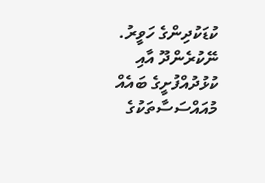ކުޑަކުދިންގެ ހަވީރު. ނޭކުރެންދޫ އާއި ކުޅުދުއްފުށީގެ ބައެއް މުއައްސަސާތަކުގެ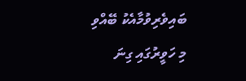ބައިވެރިވުމާއެކު ބޭއްވި މި ހަވީރުގައި ގިނަ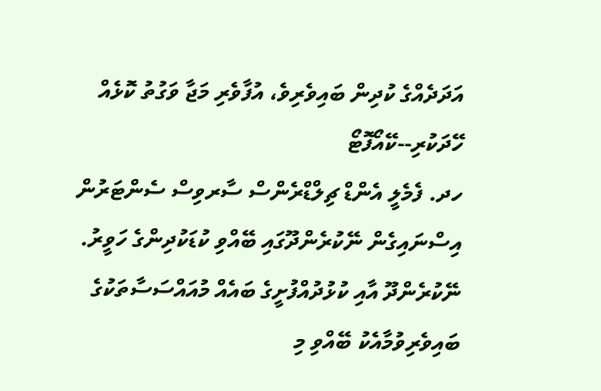އަދަދެއްގެ ކުދިން ބައިވެރިވެ، އުފާވެރި މަޖާ ވަގުތު ކޮޅެއް ހޭދަކުރި--ކޭއޯފޮޓޯ
ހދ. ފެމެލީ އެންޑް ޗިލްޑްރެންސް ސާރވިސް ސެންޓަރުން އިސްނައިގެން ނޭކުރެންދޫގައި ބޭއްވި ކުޑަކުދިންގެ ހަވީރު. ނޭކުރެންދޫ އާއި ކުޅުދުއްފުށީގެ ބައެއް މުއައްސަސާތަކުގެ ބައިވެރިވުމާއެކު ބޭއްވި މި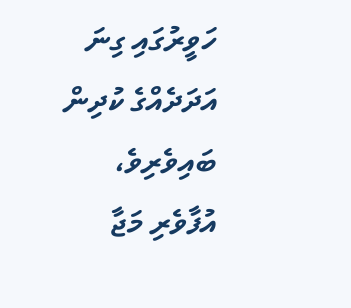ހަވީރުގައި ގިނަ އަދަދެއްގެ ކުދިން ބައިވެރިވެ، އުފާވެރި މަޖާ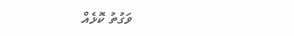ވަގުތު ކޮޅެއް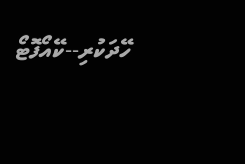ހޭދަކުރި--ކޭއޯފޮޓޯ